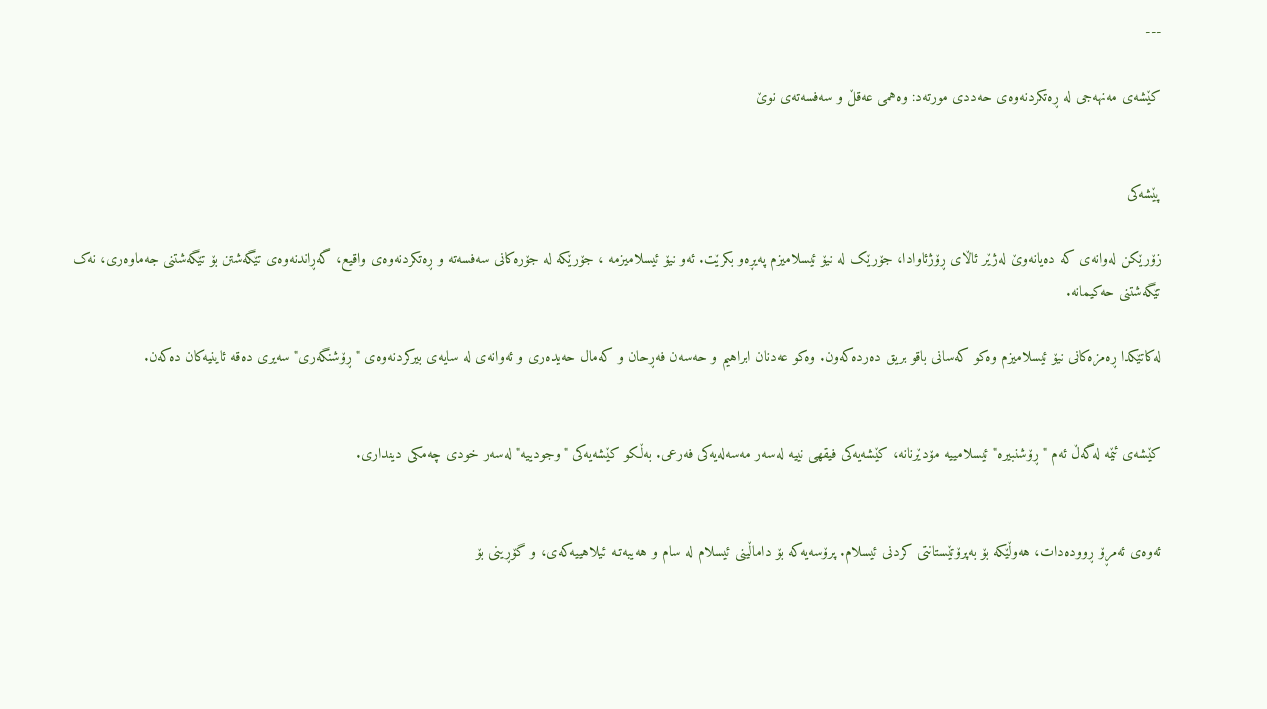---

کێشەی مەنهەجی لە ڕەتکردنەوەی حەددی مورتەد: وەهمی عەقڵ و سەفسەتەی نوێ


پێشەکی

زۆرێکن لەوانەی کە دەیانەوێ لەژێر ئاڵای ڕۆژئاوادا، جۆرێک لە نیۆ ئیسلامیزم پەیڕەو بکرێت. ئەو نیۆ ئیسلامیزمە ، جۆرێکە لە جۆرەکانی سەفسەتە و ڕەتکردنەوەی واقیع، گەڕاندنەوەی تێگەشتن بۆ تێگەشتنی جەماوەری، نەک تێگەشتنی حەکیمانە.

لەکاتێکدا ڕەمزەکانی نیۆ ئیسلامیزم وەکو کەسانی باقو بریق دەردەکەون. وەکو عەدنان ابراهيم و حەسەن فەڕحان و کەمال حەیدەری و ئەوانەی لە سایەی بیرکردنەوەی "ڕۆشنگەری" سەیری دەقە ئاینیەکان دەکەن.


کێشەی ئێمە لەگەڵ ئەم "ڕۆشنبیرە" ئیسلامییە مۆدێرنانە، کێشەیەکی فیقهی نییە لەسەر مەسەلەیەکی فەرعی. بەڵکو کێشەیەکی "وجودییە" لەسەر خودی چەمکی دینداری.


ئەوەی ئەمڕۆ ڕوودەدات، هەوڵێکە بۆ بەپرۆتێستانتی کردنی ئیسلام. پرۆسەیەکە بۆ داماڵینی ئیسلام لە سام و هەیبەتـە ئیلاهییەکەی، و گۆڕینی بۆ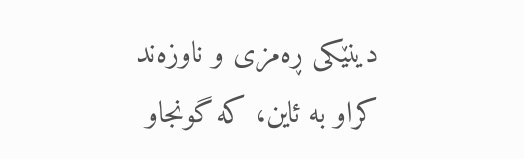دینێکی ڕەمزی و ناوزەند کراو بە ئاین، کە گونجاو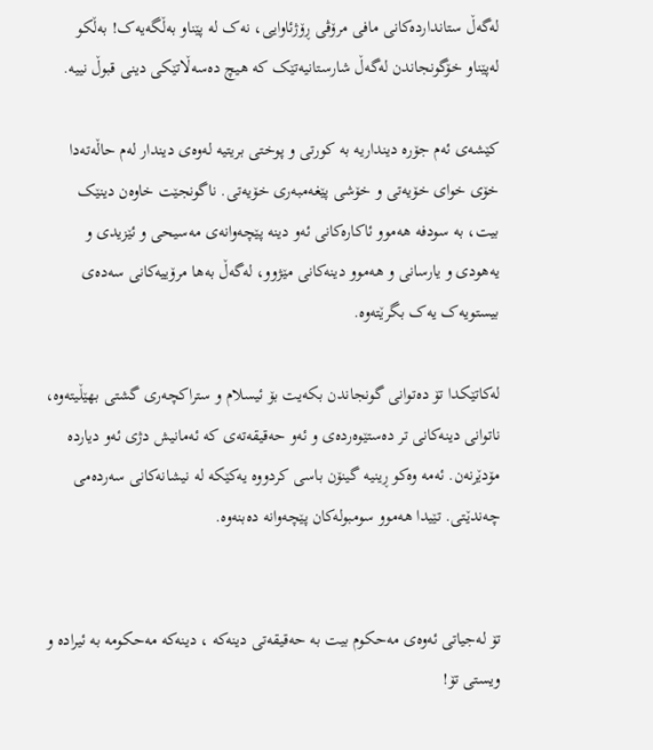لەگەڵ ستانداردەکانی مافی مرۆڤی ڕۆژئاوایی، نەک لە پێناو بەڵگەیەک! بەڵکو لەپێناو خۆگونجاندن لەگەڵ شارستانیەتێک کە هیچ دەسەڵاتێکی دینی قبوڵ نییە.

کێشەی ئەم جۆرە دینداریە بە کورتی و پوختی بریتیە لەوەی دیندار لەم حاڵەتەدا خۆی خوای خۆیەتی و خۆشی پێغەمبەری خۆیەتی. ناگونجێت خاوەن دینێک بیت، بە سودفە هەموو ئاکارەکانی ئەو دینە پێچەوانەی مەسیحی و ئێزیدی و یەهودی و یارسانی و هەموو دینەکانی مێژوو، لەگەڵ بەها مرۆییەکانی سەدەی بیستویەک یەک بگرێتەوە.

لەکاتێکدا تۆ دەتوانی گونجاندن بکەیت بۆ ئیسلام و ستراکچەری گشتی بهێڵیتەوە، ناتوانی دینەکانی تر دەستێوەردەی و ئەو حەقیقەتەی کە ئەمانیش دژی ئەو دیاردە مۆدێرنەن. ئەمە وەکو ڕینیە گینۆن باسی کردووە یەکێکە لە نیشانەکانی سەردەمی چەندێتی. تێیدا هەموو سومبولەکان پێچەوانە دەبنەوە.


تۆ لەجیاتی ئەوەی مەحکوم بیت بە حەقیقەتی دینەکە ، دینەکە مەحکومە بە ئیرادە و ویستی تۆ!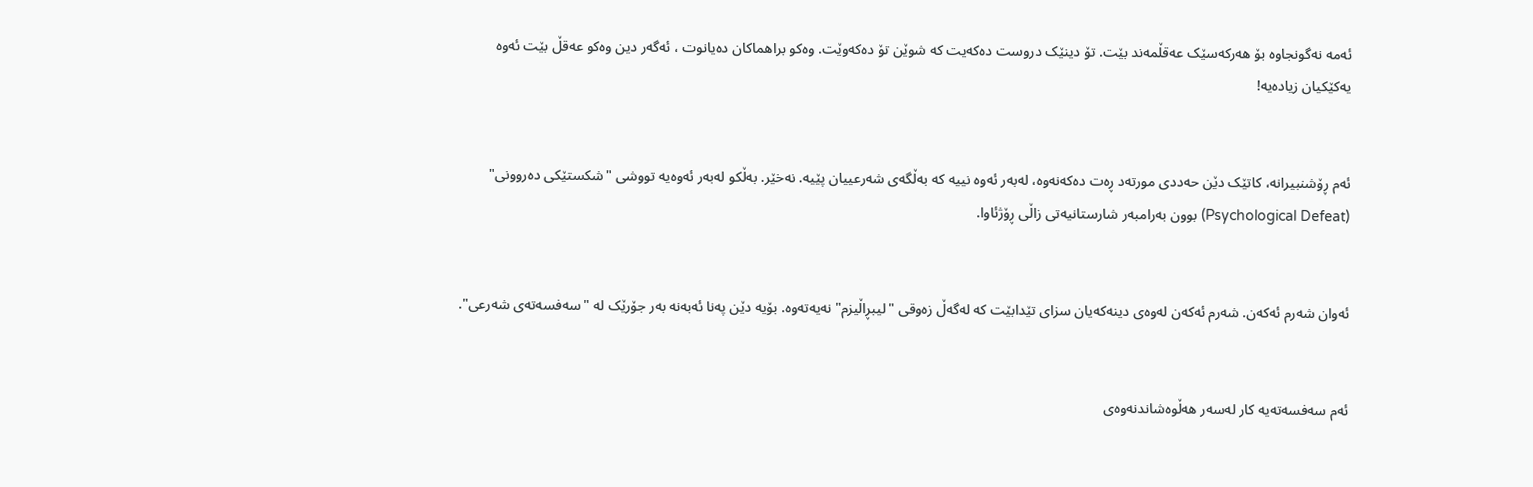ئەمە نەگونجاوە بۆ هەرکەسێک عەقڵمەند بێت. تۆ دینێک دروست دەکەیت کە شوێن تۆ دەکەوێت. وەکو براهماکان دەیانوت ، ئەگەر دین وەکو عەقڵ بێت ئەوە یەکێکیان زیادەیە!


ئەم ڕۆشنبیرانە، کاتێک دێن حەددی مورتەد ڕەت دەکەنەوە، لەبەر ئەوە نییە کە بەڵگەی شەرعییان پێیە. نەخێر. بەڵکو لەبەر ئەوەیە تووشی "شکستێکی دەروونی" (Psychological Defeat) بوون بەرامبەر شارستانیەتی زاڵی ڕۆژئاوا.


ئەوان شەرم ئەکەن. شەرم ئەکەن لەوەی دینەکەیان سزای تێدابێت کە لەگەڵ زەوقی "لیبڕاڵیزم" نەیەتەوە. بۆیە دێن پەنا ئەبەنە بەر جۆرێک لە "سەفسەتەی شەرعی".


ئەم سەفسەتەیە کار لەسەر هەڵوەشاندنەوەی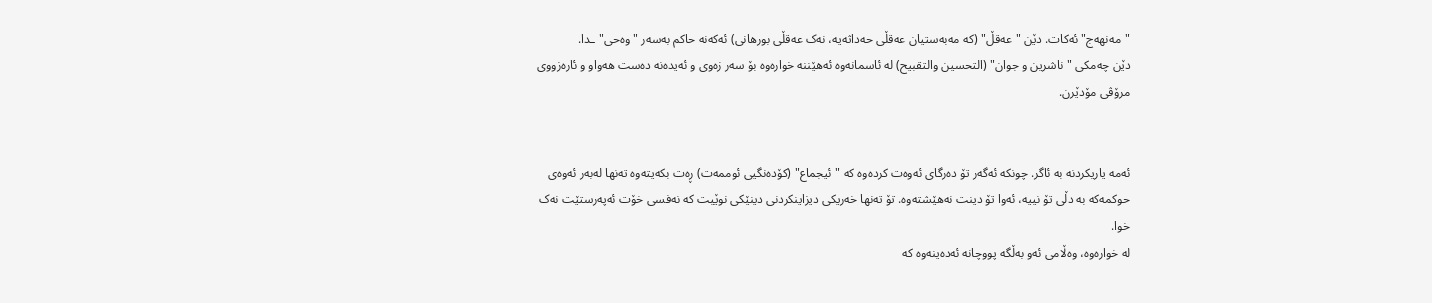"مەنهەج" ئەکات. دێن "عەقڵ" (کە مەبەستیان عەقڵی حەداثەیە، نەک عەقڵی بورهانی) ئەکەنە حاکم بەسەر "وەحی"ـدا.
دێن چەمکی "ناشرین و جوان" (التحسين والتقبيح) لە ئاسمانەوە ئەهێننە خوارەوە بۆ سەر زەوی و ئەیدەنە دەست هەواو و ئارەزووی مرۆڤی مۆدێرن.


ئەمە یاریکردنە بە ئاگر. چونکە ئەگەر تۆ دەرگای ئەوەت کردەوە کە "ئیجماع" (کۆدەنگیی ئوممەت) ڕەت بکەیتەوە تەنها لەبەر ئەوەی حوکمەکە بە دڵی تۆ نییە، ئەوا تۆ دینت نەهێشتەوە. تۆ تەنها خەریکی دیزاینکردنی دینێکی نوێیت کە نەفسی خۆت ئەپەرستێت نەک خوا.
لە خوارەوە، وەڵامی ئەو بەڵگە پووچانە ئەدەینەوە کە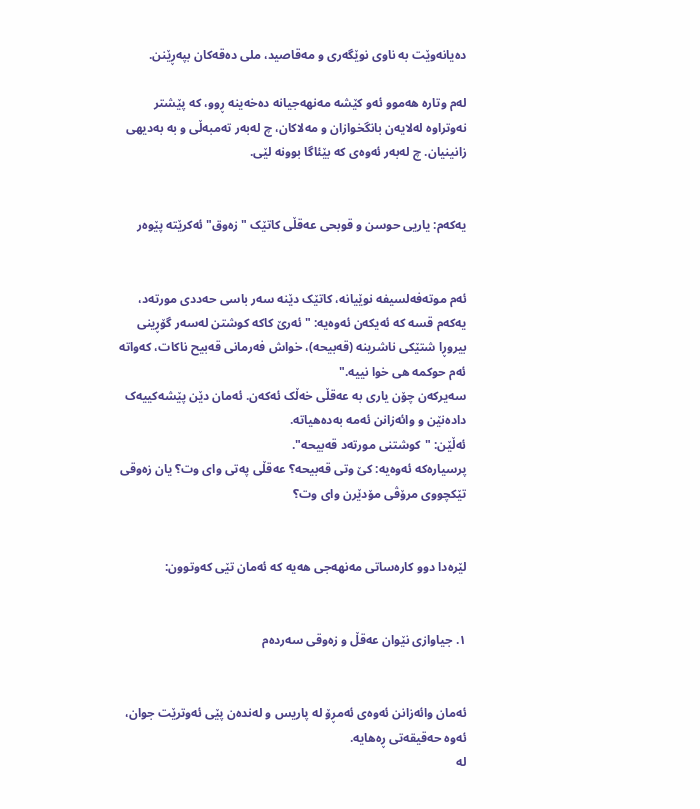دەیانەوێت بە ناوی نوێگەری و مەقاصید، ملی دەقەکان بپەڕێنن.

لەم وتارە هەموو ئەو کێشە مەنهەجیانە دەخەینە ڕوو، کە پێشتر نەوتراوە لەلایەن بانگخوازان و مەلاکان، چ لەبەر تەمبەڵی و بە بەدیهی زانینیان. چ لەبەر ئەوەی کە بێئاگا بوونە لێی.


یەکەم: یاریی حوسن و قوبحی عەقڵی کاتێک "زەوق" ئەکرێتە پێوەر


ئەم موتەفەلسیفە نوێیانە، کاتێک دێنە سەر باسی حەددی مورتەد، یەکەم قسە کە ئەیکەن ئەوەیە: "ئەرێ کاکە کوشتن لەسەر گۆڕینی بیروڕا شتێکی ناشرینە (قەبیحە)، خواش فەرمانی قەبیح ناکات، کەواتە ئەم حوکمە هی خوا نییە."
سەیرکەن چۆن یاری بە عەقڵی خەڵک ئەکەن. ئەمان دێن پێشەکییەک دادەنێن و وائەزانن ئەمە بەدەهیاتە.
ئەڵێن: "کوشتنی مورتەد قەبیحە".
پرسیارەکە ئەوەیە: کێ وتی قەبیحە؟ عەقڵی پەتی وای وت؟ یان زەوقی تێکچووی مرۆڤی مۆدێرن وای وت؟


لێرەدا دوو کارەساتی مەنهەجی هەیە کە ئەمان تێی کەوتوون:


١. جیاوازی نێوان عەقڵ و زەوقی سەردەم


ئەمان وائەزانن ئەوەی ئەمڕۆ لە پاریس و لەندەن پێی ئەوترێت جوان، ئەوە حەقیقەتی ڕەهایە.
لە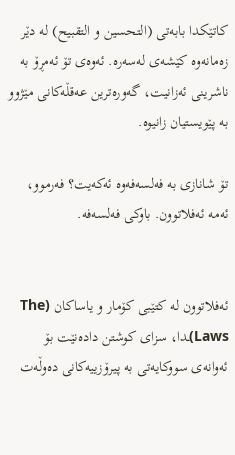کاتێکدا بابەتی (التحسین و التقبیح) لە دێر زەمانەوە کێشەی لەسەرە. ئەوەی تۆ ئەمڕۆ بە ناشرینی ئەزانیت، گەورەترین عەقڵەکانی مێژوو بە پێویستیان زانیوە.

تۆ شانازی بە فەلسەفەوە ئەکەیت؟ فەرموو، ئەمە ئەفلاتوون. باوکی فەلسەفە.


ئەفلاتوون لە کتێبی کۆمار و یاساکان (The Laws)ـدا، سزای کوشتن دادەنێت بۆ ئەوانەی سووکایەتی بە پیرۆزییەکانی دەوڵەت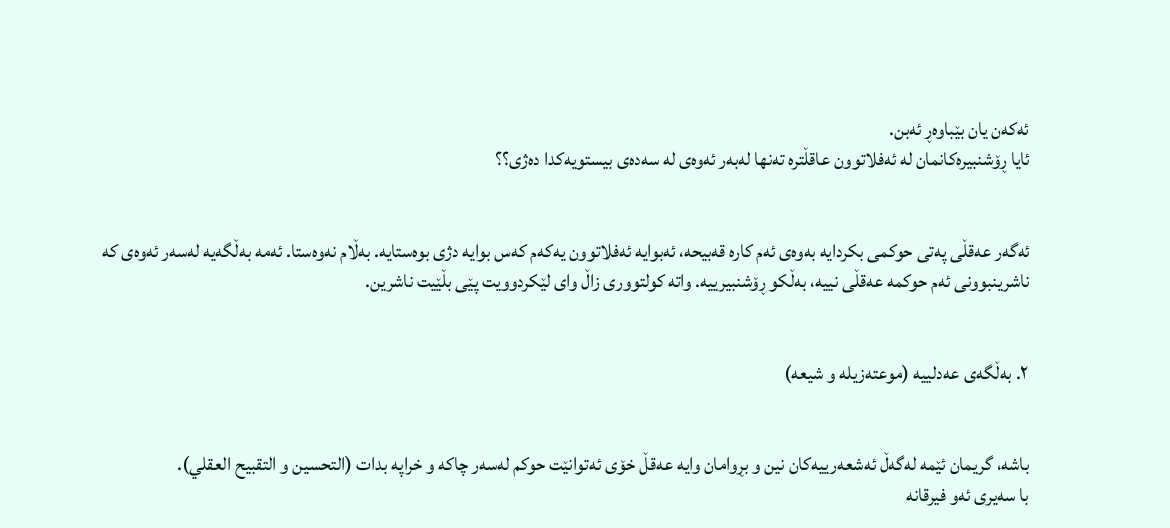ئەکەن یان بێباوەڕ ئەبن.
ئایا ڕۆشنبیرەکانمان لە ئەفلاتوون عاقڵترە تەنها لەبەر ئەوەی لە سەدەی بیستویەکدا دەژی؟؟


ئەگەر عەقڵی پەتی حوکمی بکردایە بەوەی ئەم کارە قەبیحە، ئەبوایە ئەفلاتوون یەکەم کەس بوایە دژی بوەستایە. بەڵام نەوەستا. ئەمە بەڵگەیە لەسەر ئەوەی کە ناشرینبوونی ئەم حوکمە عەقڵی نییە، بەڵکو ڕۆشنبیرییە. واتە کولتووری زاڵ وای لێکردوویت پێی بڵێیت ناشرین.


٢. بەڵگەی عەدلییە (موعتەزیلە و شیعە)


باشە، گریمان ئێمە لەگەڵ ئەشعەرییەکان نین و بڕوامان وایە عەقڵ خۆی ئەتوانێت حوکم لەسەر چاکە و خراپە بدات (التحسین و التقبیح العقلي).
با سەیری ئەو فیرقانە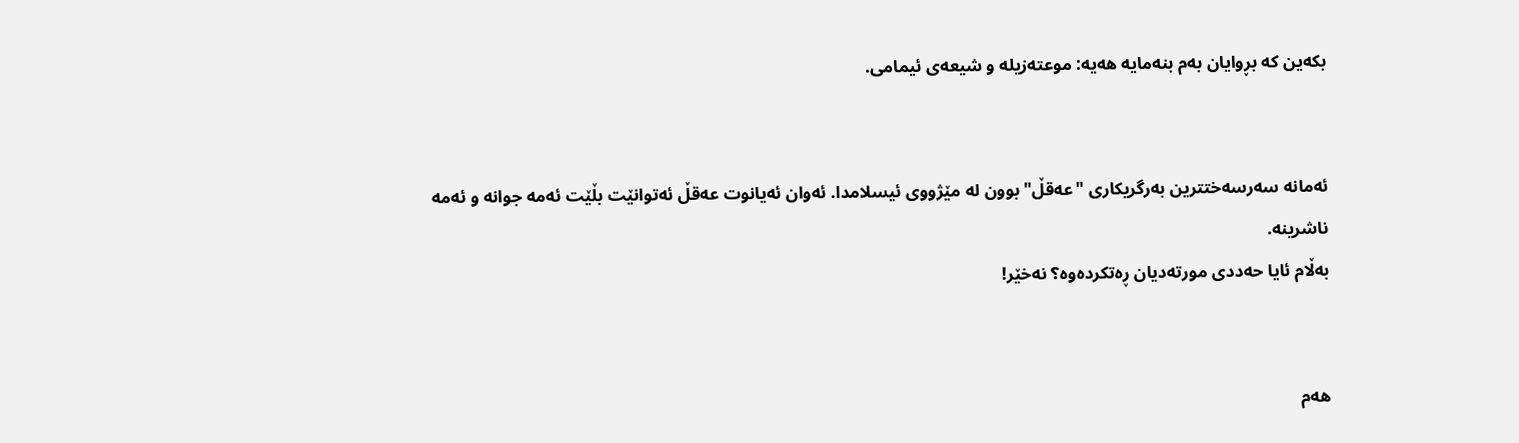بکەین کە بڕوایان بەم بنەمایە هەیە: موعتەزیلە و شیعەی ئیمامی.


ئەمانە سەرسەختترین بەرگریکاری "عەقڵ" بوون لە مێژووی ئیسلامدا. ئەوان ئەیانوت عەقڵ ئەتوانێت بڵێت ئەمە جوانە و ئەمە ناشرینە.
بەڵام ئایا حەددی مورتەدیان ڕەتکردەوە؟ نەخێر!


هەم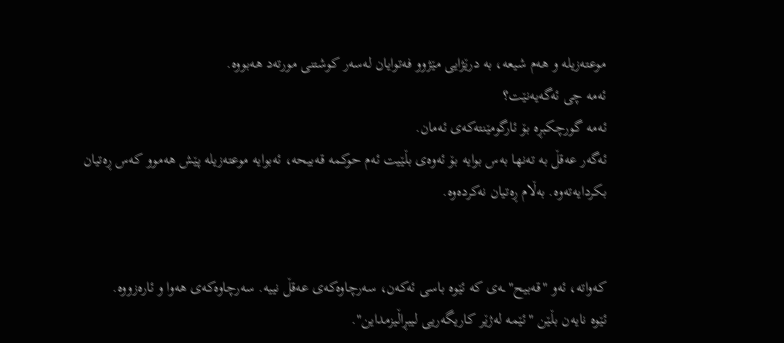موعتەزیلە و هەم شیعە، بە درێژایی مێژوو فەتوایان لەسەر کوشتنی مورتەد هەبووە.
ئەمە چی ئەگەیەنێت؟
ئەمە گورچکبڕە بۆ ئارگومێنتەکەی ئەمان.
ئەگەر عەقڵ بە تەنها بەس بوایە بۆ ئەوەی بڵێیت ئەم حوکمە قەبیحە، ئەبوایە موعتەزیلە پێش هەموو کەس ڕەتیان بکردایەتەوە. بەڵام ڕەتیان نەکردەوە.


کەواتە، ئەو "قەبیح"ـەی کە ئێوە باسی ئەکەن، سەرچاوەکەی عەقڵ نییە. سەرچاوەکەی هەوا و ئارەزووە.
ئێوە نایەن بڵێن "ئێمە لەژێر کاریگەریی لیبڕاڵیزمداین".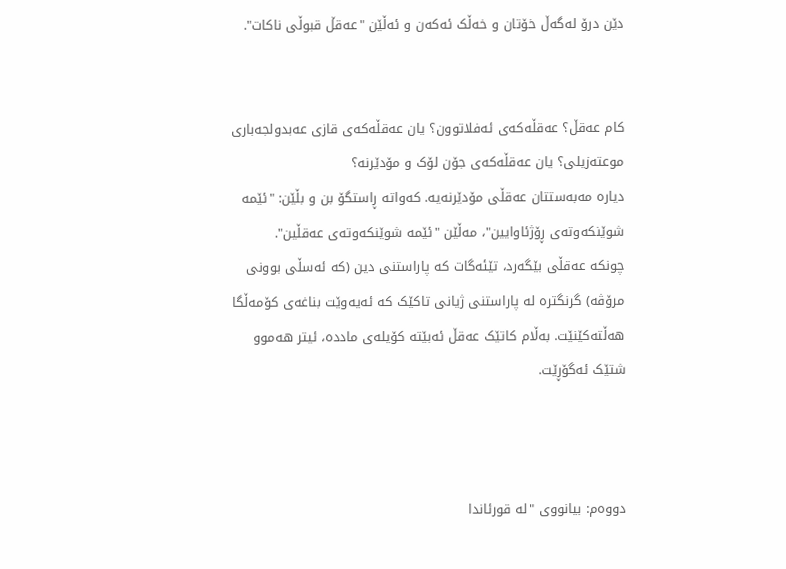دێن درۆ لەگەڵ خۆتان و خەڵک ئەکەن و ئەڵێن "عەقڵ قبوڵی ناکات".


کام عەقڵ؟ عەقڵەکەی ئەفلاتوون؟ یان عەقڵەکەی قازی عەبدولجەباری موعتەزیلی؟ یان عەقڵەکەی جۆن لۆک و مۆدێرنە؟
دیارە مەبەستتان عەقڵی مۆدێرنەیە. کەواتە ڕاستگۆ بن و بڵێن: "ئێمە شوێنکەوتەی ڕۆژئاوایین"، مەڵێن "ئێمە شوێنکەوتەی عەقڵین".
چونکە عەقڵی بێگەرد، تێئەگات کە پاراستنی دین (کە ئەسڵی بوونی مرۆڤە) گرنگترە لە پاراستنی ژیانی تاکێک کە ئەیەوێت بناغەی کۆمەڵگا هەڵتەکێنێت. بەڵام کاتێک عەقڵ ئەبێتە کۆیلەی ماددە، ئیتر هەموو شتێک ئەگۆڕێت.



دووەم: بیانووی "لە قورئاندا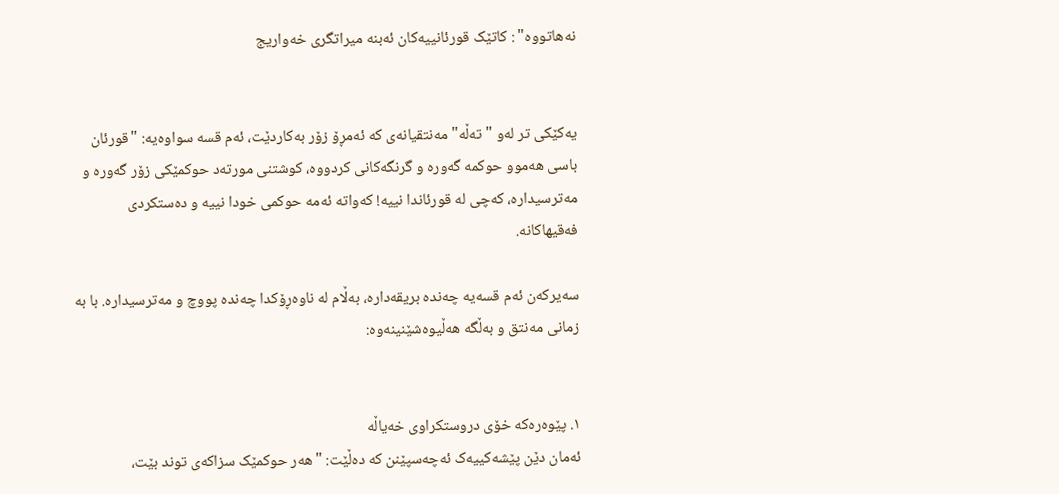نەهاتووە" : کاتێک قورئانییەکان ئەبنە میراتگری خەواریج


یەکێکی تر لەو "تەڵە" مەنتقیانەی کە ئەمڕۆ زۆر بەکاردێت، ئەم قسە سواوەیە: "قورئان باسی هەموو حوکمە گەورە و گرنگەکانی کردووە، کوشتنی مورتەد حوکمێکی زۆر گەورە و مەترسیدارە، کەچی لە قورئاندا نییە! کەواتە ئەمە حوکمی خودا نییە و دەستکردی فەقیهاکانە.

سەیرکەن ئەم قسەیە چەندە بریقەدارە، بەڵام لە ناوەڕۆکدا چەندە پووچ و مەترسیدارە. با بە زمانی مەنتق و بەڵگە هەڵیوەشێنینەوە:


١. پێوەرەکە خۆی دروستکراوی خەیاڵە
ئەمان دێن پێشەکییەک ئەچەسپێنن کە دەڵێت: "هەر حوکمێک سزاکەی توند بێت،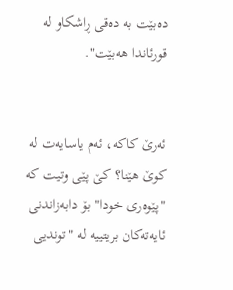دەبێت بە دەقی ڕاشکاو لە قورئاندا هەبێت".


ئەرێ کاکە، ئەم یاسایەت لە کوێ هێنا؟ کێ پێی وتیت کە "پێوەری خودا" بۆ دابەزاندنی ئایەتەکان بریتییە لە "توندیی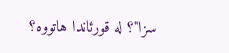سزا"؟ لە قورئاندا هاتووە؟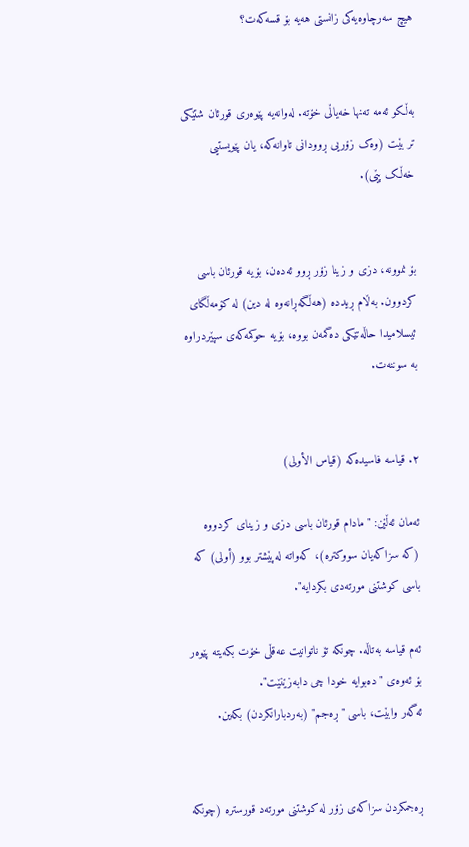هیچ سەرچاوەیەکی زانستی هەیە بۆ قسەکەت؟


بەڵکو ئەمە تەنها خەیاڵی خۆتە. لەوانەیە پێوەری قورئان شتێکی تر بێت (وەک زۆریی ڕوودانی تاوانەکە، یان پێویستیی خەڵک پێی).


بۆ نموونە، دزی و زینا زۆر ڕوو ئەدەن، بۆیە قورئان باسی کردوون. بەڵام ڕیددە (هەڵگەڕانەوە لە دین) لە کۆمەڵگای ئیسلامیدا حاڵەتێکی دەگمەن بووە، بۆیە حوکمەکەی سپێردراوە بە سوننەت.


٢. قیاسە فاسیدەکە (قیاس الأولى)

ئەمان ئەڵێن: "مادام قورئان باسی دزی و زینای کردووە (کە سزاکەیان سووکترە)، کەواتە لەپێشتر بوو (أولی) کە باسی کوشتنی مورتەدی بکردایە".

ئەم قیاسە بەتاڵە. چونکە تۆ ناتوانیت عەقڵی خۆت بکەیتە پێوەر بۆ ئەوەی "دەبوایە خودا چی دابەزێنێت".
ئەگەر وابێت، باسی "ڕەجم" (بەردبارانکردن) بکەین.


ڕەجمکردن سزاکەی زۆر لە کوشتنی مورتەد قورسترە (چونکە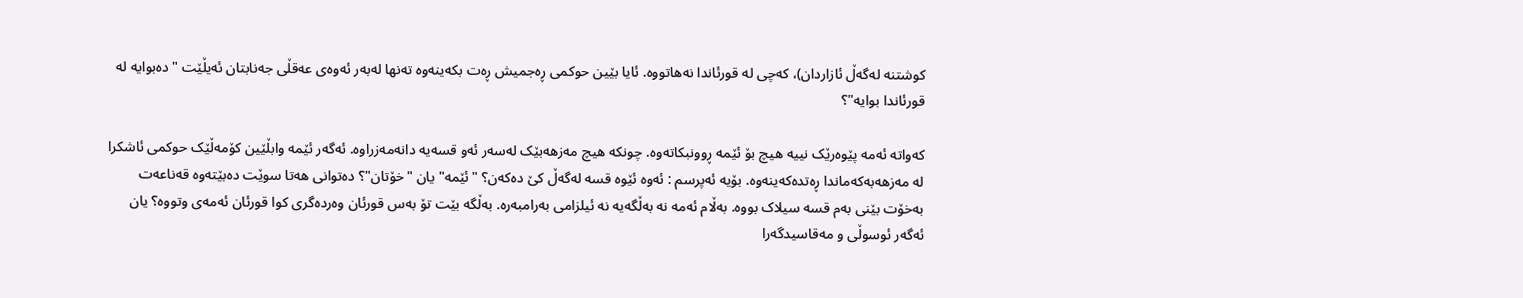کوشتنە لەگەڵ ئازاردان)، کەچی لە قورئاندا نەهاتووە. ئایا بێین حوکمی ڕەجمیش ڕەت بکەینەوە تەنها لەبەر ئەوەی عەقڵی جەنابتان ئەیڵێت "دەبوایە لە قورئاندا بوایە"؟

کەواتە ئەمە پێوەرێک نییە هیچ بۆ ئێمە ڕوونبکاتەوە. چونکە هیچ مەزهەبێک لەسەر ئەو قسەیە دانەمەزراوە. ئەگەر ئێمە وابڵێین کۆمەڵێک حوکمی ئاشکرا لە مەزهەبەکەماندا ڕەتدەکەینەوە. بۆیە ئەپرسم : ئەوە ئێوە قسە لەگەڵ کێ دەکەن؟ "ئێمە" یان "خۆتان"؟ دەتوانی هەتا سوێت دەبێتەوە قەناعەت بەخۆت بێنی بەم قسە سیلاک بووە. بەڵام ئەمە نە بەڵگەیە نە ئیلزامی بەرامبەرە. بەڵگە بێت تۆ بەس قورئان وەردەگری کوا قورئان ئەمەی وتووە؟ یان ئەگەر ئوسوڵی و مەقاسیدگەرا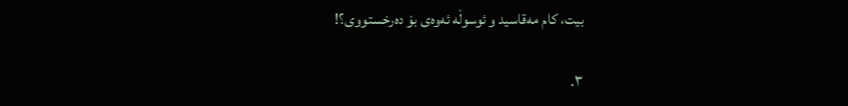بیت، کام مەقاسید و ئوسوڵە ئەوەی بۆ دەرخستووی؟!

٣.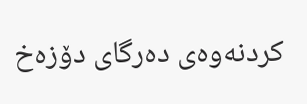کردنەوەی دەرگای دۆزەخ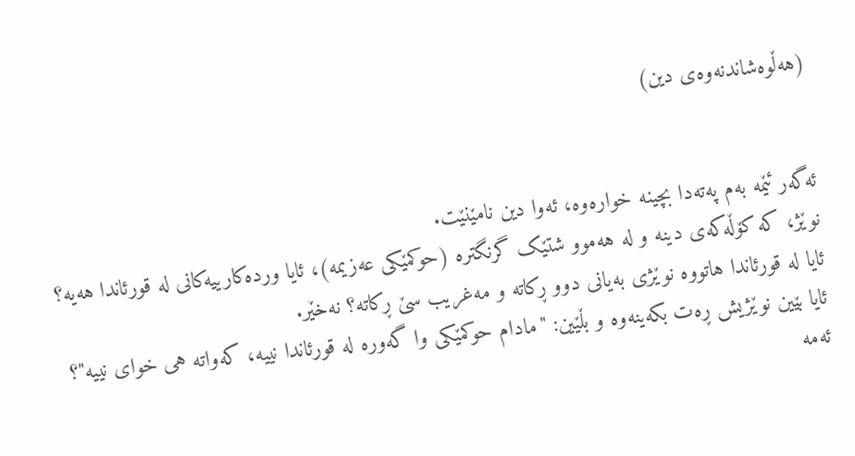(هەڵوەشاندنەوەی دین)


ئەگەر ئێمە بەم پەتەدا بچینە خوارەوە، ئەوا دین نامێنێت.
نوێژ، کە کۆڵەکەی دینە و لە هەموو شتێک گرنگترە (حوکمێکی عەزیمە)، ئایا وردەکارییەکانی لە قورئاندا هەیە؟
ئایا لە قورئاندا هاتووە نوێژی بەیانی دوو ڕکاتە و مەغریب سێ ڕکاتە؟ نەخێر.
ئایا بێین نوێژیش ڕەت بکەینەوە و بڵێین: "مادام حوکمێکی وا گەورە لە قورئاندا نییە، کەواتە هی خوای نییە"؟
ئەمە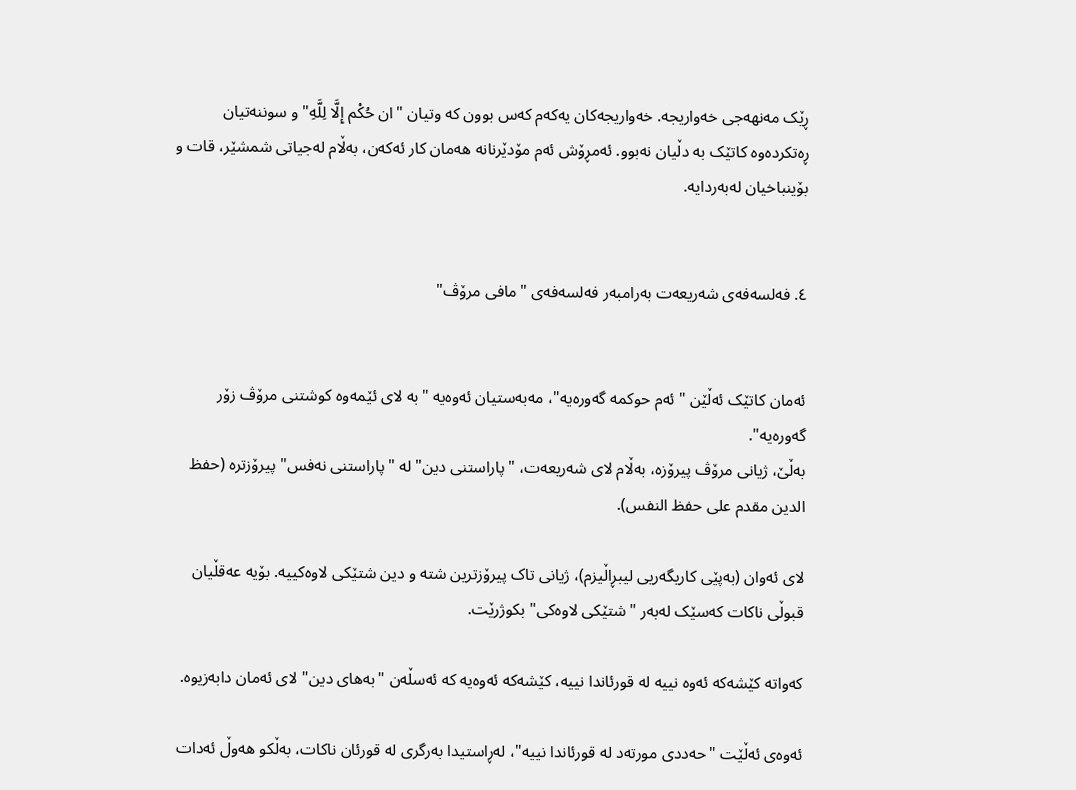ڕێک مەنهەجی خەواریجە. خەواریجەکان یەکەم کەس بوون کە وتیان "ان حُكْم إِلَّا لِلَّهِ" و سوننەتیان ڕەتکردەوە کاتێک بە دڵیان نەبوو. ئەمڕۆش ئەم مۆدێرنانە هەمان کار ئەکەن، بەڵام لەجیاتی شمشێر، قات و بۆینباخیان لەبەردایە.


٤. فەلسەفەی شەریعەت بەرامبەر فەلسەفەی "مافی مرۆڤ"


ئەمان کاتێک ئەڵێن "ئەم حوکمە گەورەیە"، مەبەستیان ئەوەیە "بە لای ئێمەوە کوشتنی مرۆڤ زۆر گەورەیە".
بەڵێ، ژیانی مرۆڤ پیرۆزە، بەڵام لای شەریعەت، "پاراستنی دین" لە "پاراستنی نەفس" پیرۆزترە (حفظ الدين مقدم على حفظ النفس).

لای ئەوان (بەپێی کاریگەریی لیبڕاڵیزم)، ژیانی تاک پیرۆزترین شتە و دین شتێکی لاوەکییە. بۆیە عەقڵیان قبوڵی ناکات کەسێک لەبەر "شتێکی لاوەکی" بکوژرێت.

کەواتە کێشەکە ئەوە نییە لە قورئاندا نییە، کێشەکە ئەوەیە کە ئەسڵەن "بەهای دین" لای ئەمان دابەزیوە.

ئەوەی ئەڵێت "حەددی مورتەد لە قورئاندا نییە"، لەڕاستیدا بەرگری لە قورئان ناکات، بەڵکو هەوڵ ئەدات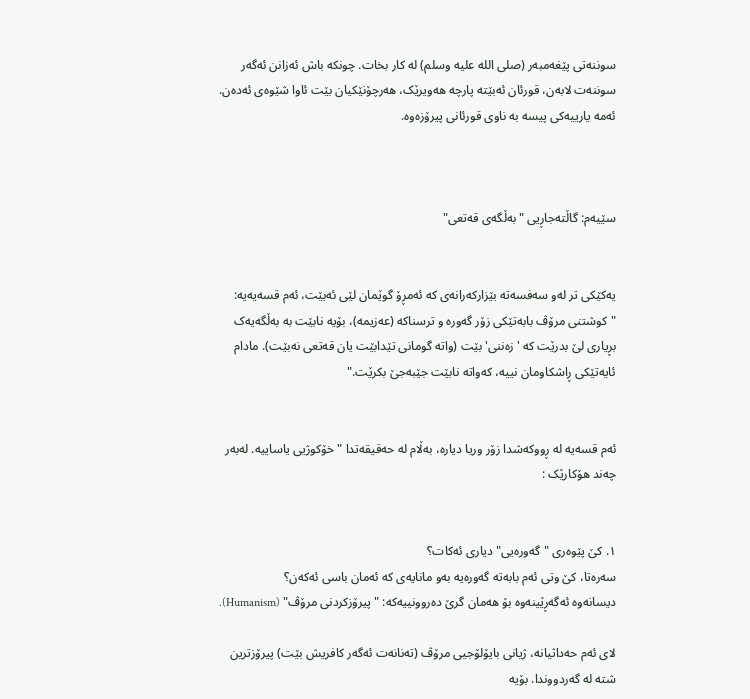سوننەتی پێغەمبەر (صلی الله علیه وسلم) لە کار بخات. چونکە باش ئەزانن ئەگەر سوننەت لابەن، قورئان ئەبێتە پارچە هەویرێک، هەرچۆنێکیان بێت ئاوا شێوەی ئەدەن. ئەمە یارییەکی پیسە بە ناوی قورئانی پیرۆزەوە.



سێیەم: گاڵتەجاڕیی "بەڵگەی قەتعی"


یەکێکی تر لەو سەفسەتە بێزارکەرانەی کە ئەمڕۆ گوێمان لێی ئەبێت، ئەم قسەیەیە: "کوشتنی مرۆڤ بابەتێکی زۆر گەورە و ترسناکە (عەزیمە)، بۆیە نابێت بە بەڵگەیەک بڕیاری لێ بدرێت کە 'زەننی' بێت (واتە گومانی تێدابێت یان قەتعی نەبێت). مادام ئایەتێکی ڕاشکاومان نییە، کەواتە نابێت جێبەجێ بکرێت."


ئەم قسەیە لە ڕووکەشدا زۆر وریا دیارە، بەڵام لە حەقیقەتدا "خۆکوژیی یاساییە. لەبەر چەند هۆکارێک :


١. کێ پێوەری "گەورەیی" دیاری ئەکات؟
سەرەتا، کێ وتی ئەم بابەتە گەورەیە بەو مانایەی کە ئەمان باسی ئەکەن؟
دیسانەوە ئەگەڕێینەوە بۆ هەمان گرێ دەروونییەکە: "پیرۆزکردنی مرۆڤ" (Humanism).

لای ئەم حەداثیانە، ژیانی بایۆلۆجیی مرۆڤ (تەنانەت ئەگەر کافریش بێت) پیرۆزترین شتە لە گەردووندا. بۆیە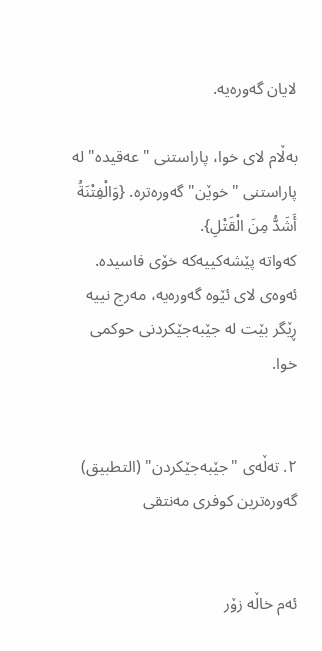لایان گەورەیە.

بەڵام لای خوا، پاراستنی "عەقیدە" لە پاراستنی "خوێن" گەورەترە. {وَالْفِتْنَةُ أَشَدُّ مِنَ الْقَتْلِ}.
کەواتە پێشەکییەکە خۆی فاسیدە. ئەوەی لای ئێوە گەورەیە، مەرج نییە ڕێگر بێت لە جێبەجێکردنی حوکمی خوا.


٢. تەڵەی "جێبەجێکردن" (التطبیق) گەورەترین کوفری مەنتقی


ئەم خاڵە زۆر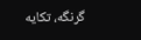گرنگە، تکایە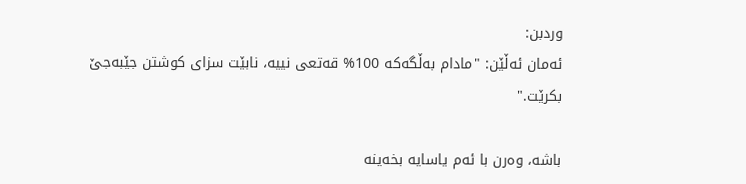وردبن:
ئەمان ئەڵێن: "مادام بەڵگەکە 100% قەتعی نییە، نابێت سزای کوشتن جێبەجێ بکرێت."

باشە، وەرن با ئەم یاسایە بخەینە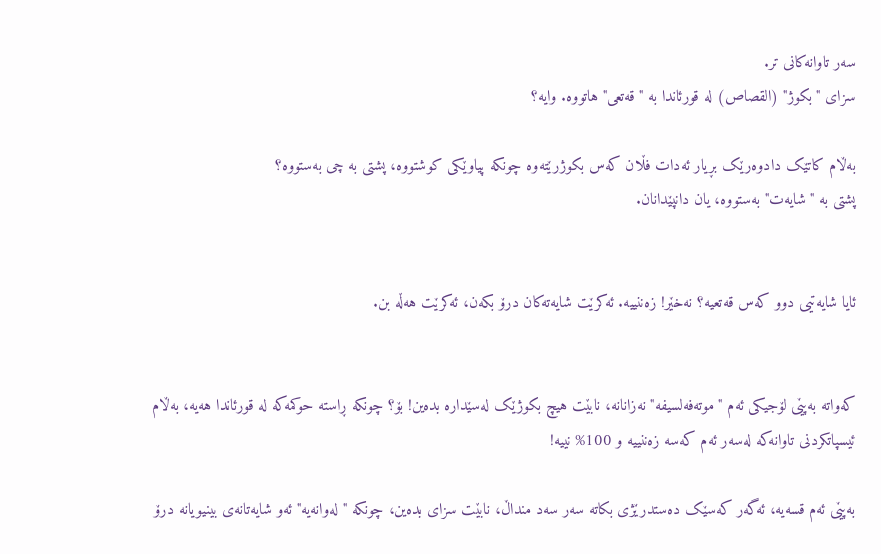سەر تاوانەکانی تر.
سزای "بکوژ" (القصاص) لە قورئاندا بە "قەتعی" هاتووە. وایە؟

بەڵام کاتێک دادوەرێک بڕیار ئەدات فڵان کەس بکوژرێتەوە چونکە پیاوێکی کوشتووە، پشتی بە چی بەستووە؟
پشتی بە "شایەت" بەستووە، یان دانپێدانان.


ئایا شایەتیی دوو کەس قەتعیە؟ نەخێر! زەننییە. ئەکرێت شایەتەکان درۆ بکەن، ئەکرێت هەڵە بن.


کەواتە بەپێی لۆجیکی ئەم "موتەفەلسیفە" نەزانانە، نابێت هیچ بکوژێک لەسێدارە بدەین! بۆ؟ چونکە ڕاستە حوکمەکە لە قورئاندا هەیە، بەڵام ئیسپاتکردنی تاوانەکە لەسەر ئەم کەسە زەننییە و 100% نییە!

بەپێی ئەم قسەیە، ئەگەر کەسێک دەستدرێژی بکاتە سەر سەد منداڵ، نابێت سزای بدەین، چونکە "لەوانەیە" ئەو شایەتانەی بینیویانە درۆ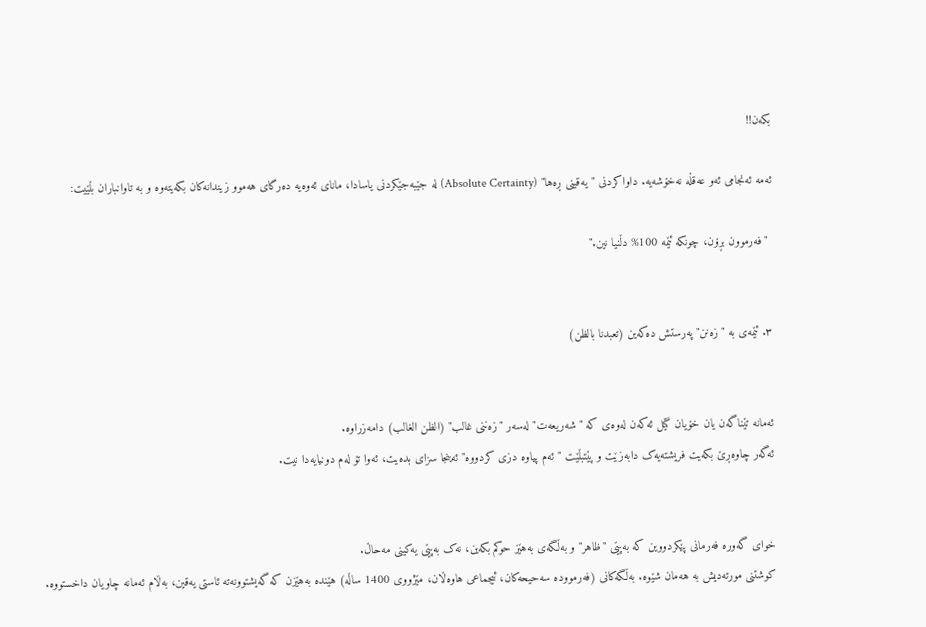بکەن!!

ئەمە ئەنجامی ئەو عەقڵە نەخۆشەیە. داواکردنی "یەقینی ڕەها" (Absolute Certainty) لە جێبەجێکردنی یاسادا، مانای ئەوەیە دەرگای هەموو زیندانەکان بکەیتەوە و بە تاوانباران بڵێیت:

 "فەرموون بڕۆن، چونکە ئێمە 100% دڵنیا نین."


٣. ئێمەی بە "زەنن" پەرستش دەکەین (تعبدنا بالظن)


ئەمانە تێناگەن یان خۆیان گێل ئەکەن لەوەی کە "شەریعەت" لەسەر "زەننی غالب" (الظن الغالب) دامەزراوە.
ئەگەر چاوەڕێ بکەیت فریشتەیەک دابەزێت و پێتبڵێت "ئەم پیاوە دزی کردووە" ئەینجا سزای بدەیت، ئەوا تۆ لەم دونیایەدا نیت.


خوای گەورە فەرمانی پێکردووین کە بەپێی "ظاهر" و بەڵگەی بەهێز حوکم بکەین، نەک بەپێی یەکینی مەحاڵ.
کوشتنی مورتەدیش بە هەمان شێوە. بەڵگەکانی (فەرموودە سەحیحەکان، ئیجماعی هاوەڵان، مێژووی 1400 ساڵە) هێندە بەهێزن کە گەیشتوونەتە ئاستی یەقین، بەڵام ئەمانە چاویان داخستووە.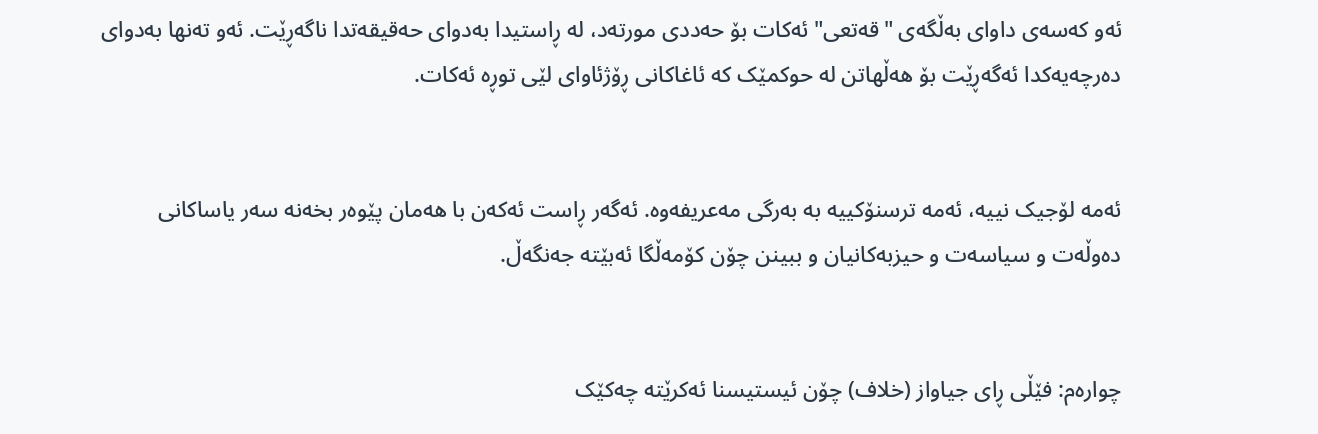ئەو کەسەی داوای بەڵگەی "قەتعی" ئەکات بۆ حەددی مورتەد، لە ڕاستیدا بەدوای حەقیقەتدا ناگەڕێت. ئەو تەنها بەدوای دەرچەیەکدا ئەگەڕێت بۆ هەڵهاتن لە حوکمێک کە ئاغاکانی ڕۆژئاوای لێی توڕە ئەکات.


ئەمە لۆجیک نییە، ئەمە ترسنۆکییە بە بەرگی مەعریفەوە. ئەگەر ڕاست ئەکەن با هەمان پێوەر بخەنە سەر یاساکانی دەوڵەت و سیاسەت و حیزبەکانیان و ببینن چۆن کۆمەڵگا ئەبێتە جەنگەڵ.


چوارەم: فێڵی ڕای جیاواز (خلاف) چۆن ئیستیسنا ئەکرێتە چەکێک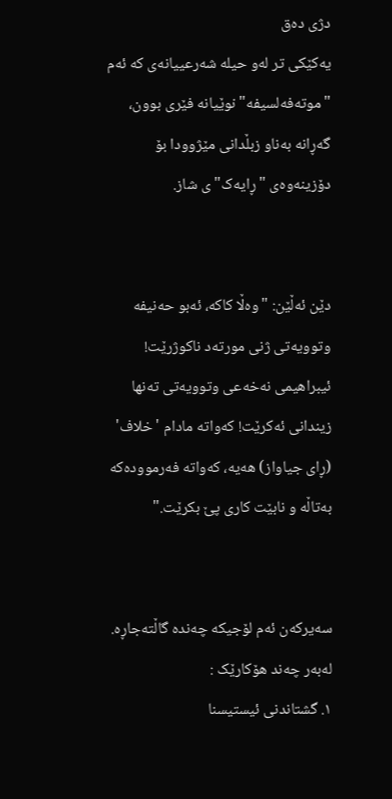دژی دەق
یەکێکی تر لەو حیلە شەرعییانەی کە ئەم "موتەفەلسیفە" نوێیانە فێری بوون، گەڕانە بەناو زبڵدانی مێژوودا بۆ دۆزینەوەی "ڕایەک"ی شاز.


دێن ئەڵێن: "وەڵا کاکە، ئەبو حەنیفە وتوویەتی ژنی مورتەد ناکوژرێت! ئیبراهیمی نەخەعی وتوویەتی تەنها زیندانی ئەکرێت! کەواتە مادام 'خلاف' (ڕای جیاواز) هەیە، کەواتە فەرموودەکە بەتاڵە و نابێت کاری پێ بکرێت."


سەیرکەن ئەم لۆجیکە چەندە گاڵتەجاڕە. لەبەر چەند هۆکارێک :
١. گشتاندنی ئیستیسنا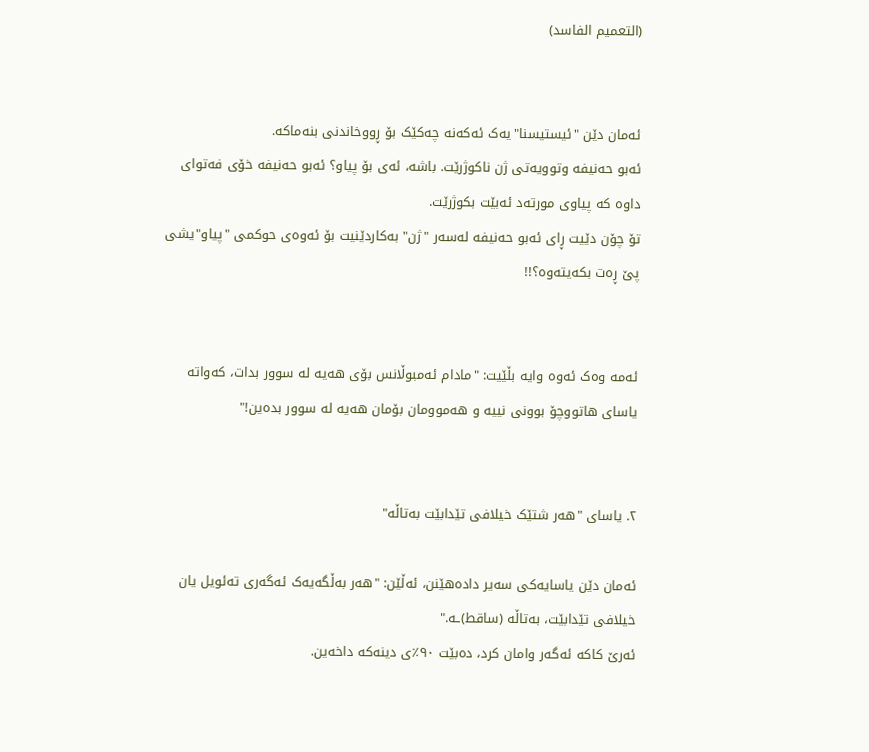(التعميم الفاسد)


ئەمان دێن "ئیستیسنا"یەک ئەکەنە چەکێک بۆ ڕووخاندنی بنەماکە.
ئەبو حەنیفە وتوویەتی ژن ناکوژرێت. باشە، ئەی بۆ پیاو؟ ئەبو حەنیفە خۆی فەتوای داوە کە پیاوی مورتەد ئەبێت بکوژرێت.
تۆ چۆن دێیت ڕای ئەبو حەنیفە لەسەر "ژن" بەکاردێنیت بۆ ئەوەی حوکمی "پیاو"یشی پێ ڕەت بکەیتەوە؟!!


ئەمە وەک ئەوە وایە بڵێیت: "مادام ئەمبوڵانس بۆی هەیە لە سوور بدات، کەواتە یاسای هاتووچۆ بوونی نییە و هەموومان بۆمان هەیە لە سوور بدەین!"


٢. یاسای "هەر شتێک خیلافی تێدابێت بەتاڵە"

ئەمان دێن یاسایەکی سەیر دادەهێنن، ئەڵێن: "هەر بەڵگەیەک ئەگەری تەئویل یان خیلافی تێدابێت، بەتاڵە (ساقط)ـە."
ئەرێ کاکە ئەگەر وامان کرد، دەبێت ٩٠٪ی دینەکە داخەین.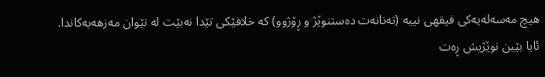هیچ مەسەلەیەکی فیقهی نییە (تەنانەت دەستنوێژ و ڕۆژوو) کە خلافێکی تێدا نەبێت لە نێوان مەزهەبەکاندا.
ئایا بێین نوێژیش ڕەت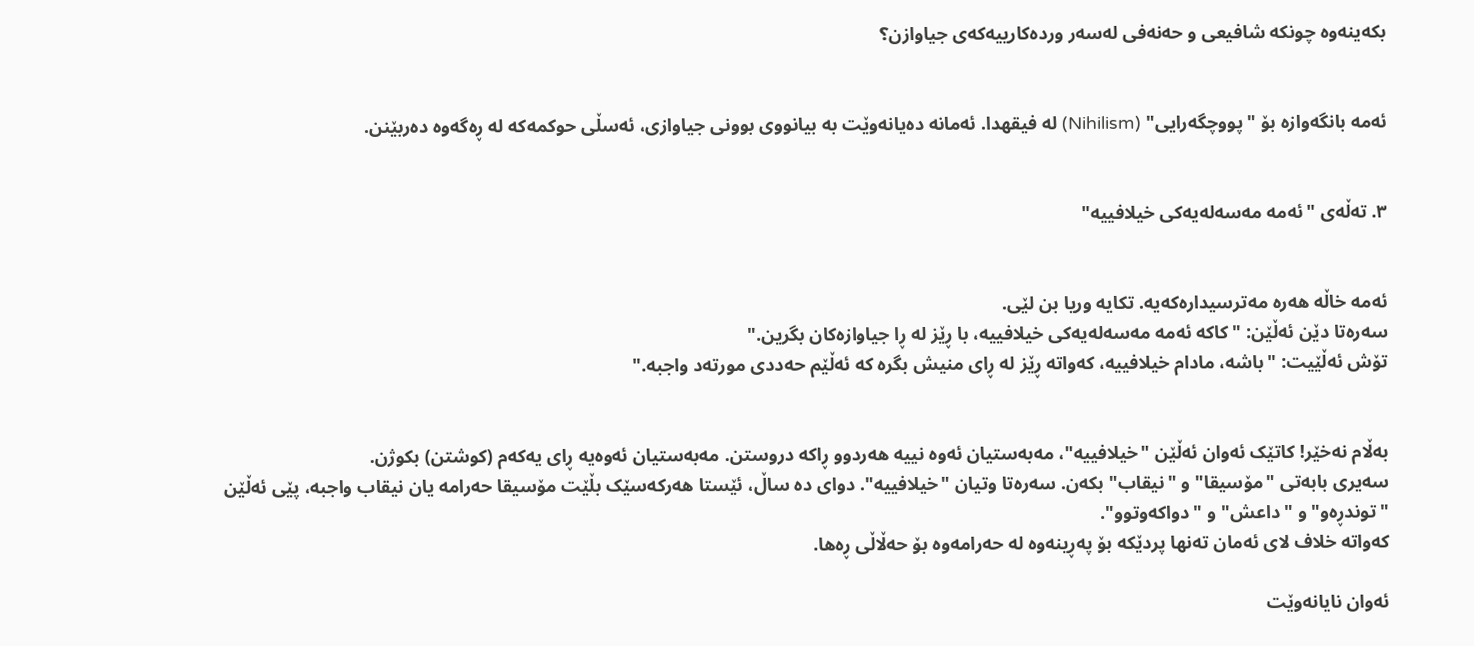بکەینەوە چونکە شافیعی و حەنەفی لەسەر وردەکارییەکەی جیاوازن؟


ئەمە بانگەوازە بۆ "پووچگەرایی" (Nihilism) لە فیقهدا. ئەمانە دەیانەوێت بە بیانووی بوونی جیاوازی، ئەسڵی حوکمەکە لە ڕەگەوە دەربێنن.


٣. تەڵەی "ئەمە مەسەلەیەکی خیلافییە"


ئەمە خاڵە هەرە مەترسیدارەکەیە. تکایە وریا بن لێی.
سەرەتا دێن ئەڵێن: "کاکە ئەمە مەسەلەیەکی خیلافییە، با ڕێز لە ڕا جیاوازەکان بگرین."
تۆش ئەڵێیت: "باشە، مادام خیلافییە، کەواتە ڕێز لە ڕای منیش بگرە کە ئەڵێم حەددی مورتەد واجبە."


بەڵام نەخێر! کاتێک ئەوان ئەڵێن "خیلافییە"، مەبەستیان ئەوە نییە هەردوو ڕاکە دروستن. مەبەستیان ئەوەیە ڕای یەکەم (کوشتن) بکوژن.
سەیری بابەتی "مۆسیقا" و "نیقاب" بکەن. سەرەتا وتیان "خیلافییە". دوای دە ساڵ، ئێستا هەرکەسێک بڵێت مۆسیقا حەرامە یان نیقاب واجبە، پێی ئەڵێن "توندڕەو" و "داعش" و "دواکەوتوو".
کەواتە خلاف لای ئەمان تەنها پردێکە بۆ پەڕینەوە لە حەرامەوە بۆ حەڵاڵی ڕەها.

ئەوان نایانەوێت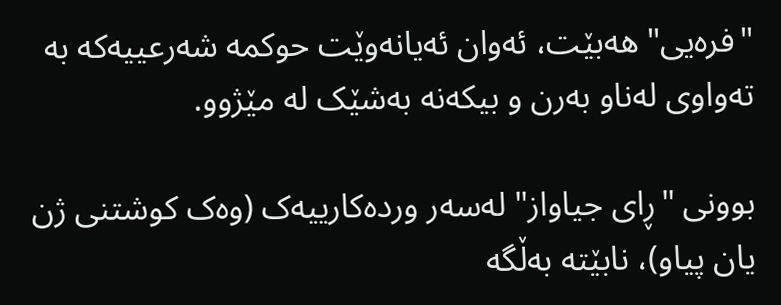"فرەیی" هەبێت، ئەوان ئەیانەوێت حوکمە شەرعییەکە بە تەواوی لەناو بەرن و بیکەنە بەشێک لە مێژوو.

بوونی "ڕای جیاواز" لەسەر وردەکارییەک (وەک کوشتنی ژن یان پیاو)، نابێتە بەڵگە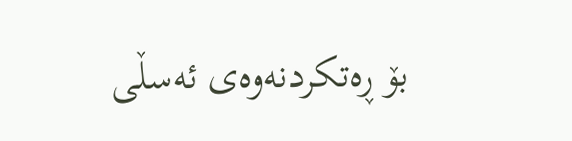بۆ ڕەتکردنەوەی ئەسڵی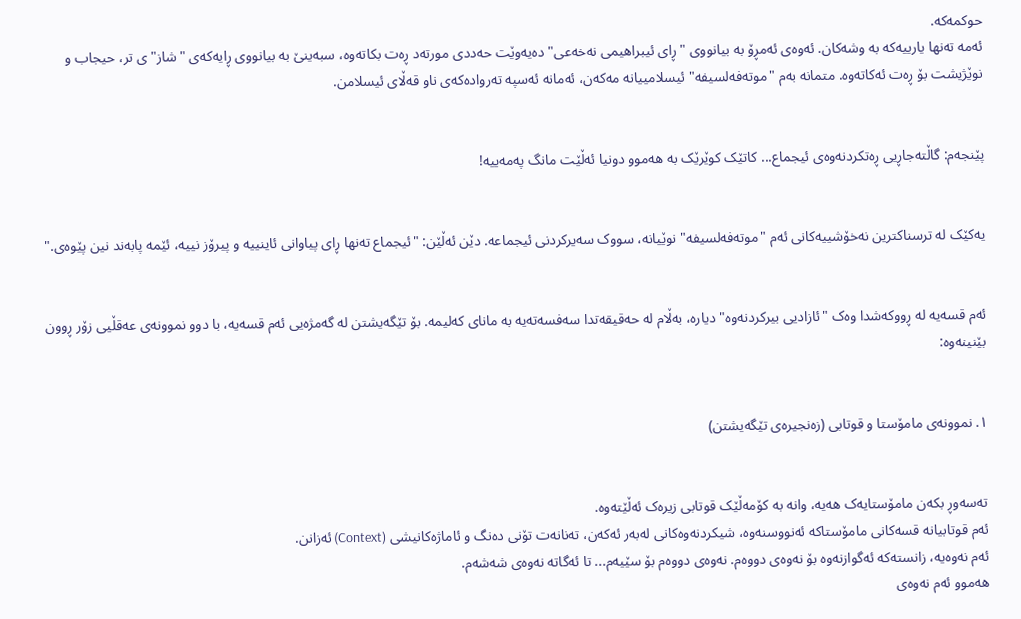حوکمەکە.
ئەمە تەنها یارییەکە بە وشەکان. ئەوەی ئەمڕۆ بە بیانووی "ڕای ئیبراهیمی نەخەعی" دەیەوێت حەددی مورتەد ڕەت بکاتەوە، سبەینێ بە بیانووی ڕایەکەی "شاز"ی تر، حیجاب و نوێژیشت بۆ ڕەت ئەکاتەوە. متمانە بەم "موتەفەلسیفە" ئیسلامییانە مەکەن، ئەمانە ئەسپە تەروادەکەی ناو قەڵای ئیسلامن.


پێنجەم: گاڵتەجاڕیی ڕەتکردنەوەی ئیجماع... کاتێک کوێرێک بە هەموو دونیا ئەڵێت مانگ پەمەییە!


یەکێک لە ترسناکترین نەخۆشییەکانی ئەم "موتەفەلسیفە" نوێیانە، سووک سەیرکردنی ئیجماعە. دێن ئەڵێن: "ئیجماع تەنها ڕای پیاوانی ئاینییە و پیرۆز نییە، ئێمە پابەند نین پێوەی."


ئەم قسەیە لە ڕووکەشدا وەک "ئازادیی بیرکردنەوە" دیارە، بەڵام لە حەقیقەتدا سەفسەتەیە بە مانای کەلیمە. بۆ تێگەیشتن لە گەمژەیی ئەم قسەیە، با دوو نموونەی عەقڵیی زۆر ڕوون بێنینەوە:


١. نموونەی مامۆستا و قوتابی (زەنجیرەی تێگەیشتن)


تەسەوڕ بکەن مامۆستایەک هەیە، وانە بە کۆمەڵێک قوتابی زیرەک ئەڵێتەوە.
ئەم قوتابیانە قسەکانی مامۆستاکە ئەنووسنەوە، شیکردنەوەکانی لەبەر ئەکەن، تەنانەت تۆنی دەنگ و ئاماژەکانیشی (Context) ئەزانن.
ئەم نەوەیە، زانستەکە ئەگوازنەوە بۆ نەوەی دووەم. نەوەی دووەم بۆ سێیەم... تا ئەگاتە نەوەی شەشەم.
هەموو ئەم نەوەی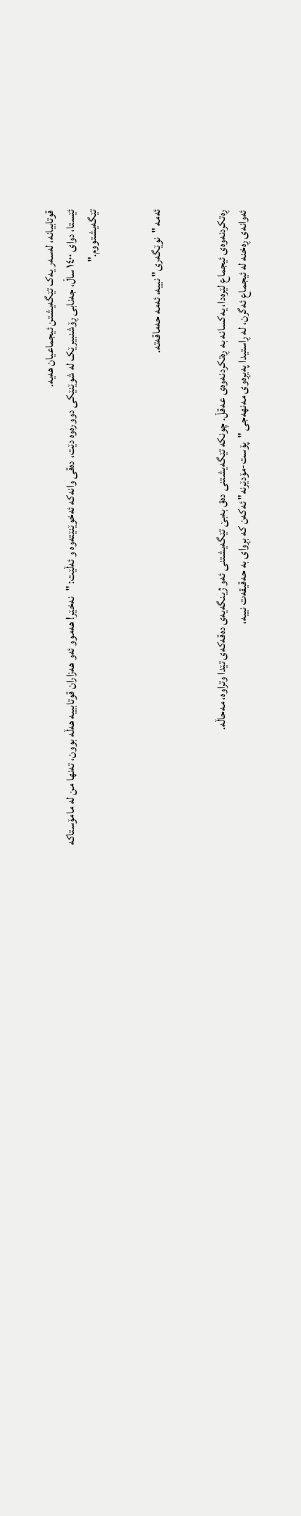قوتابیانە، لەسەر یەک تێگەیشتن ئیجماعیان هەیە.
ئێستا، دوای ١٤٠٠ ساڵ، جەنابی ڕۆشنبیرێک لە شوێنێکی دوورەوە دێت، دەقی وانەکە ئەخوێنێتەوە و ئەڵێت: "نەخێر! هەموو ئەو هەزاران قوتابییە هەڵە بوون، تەنها من لە مامۆستاکە تێگەیشتووم."


ئەمە "نوێگەری" نییە، ئەمە حەماقەتە.


ڕەتکردنەوەی ئیجماع لێرەدا، یەکسانە بە ڕەتکردنەوەی عەقڵ. چونکە تێگەیشتنی دەق بەبێ تێگەیشتنی ئەو ژینگەیەی دەقەکەی تێدا وتراوە، مەحاڵە.
ئەوانەی ڕەخنە لە ئیجماع ئەگرن، لە ڕاستیدا پەیڕەوی مەنهەجی "پۆست-مۆدێرنە" ئەکەن کە بڕوای بە حەقیقەت نییە،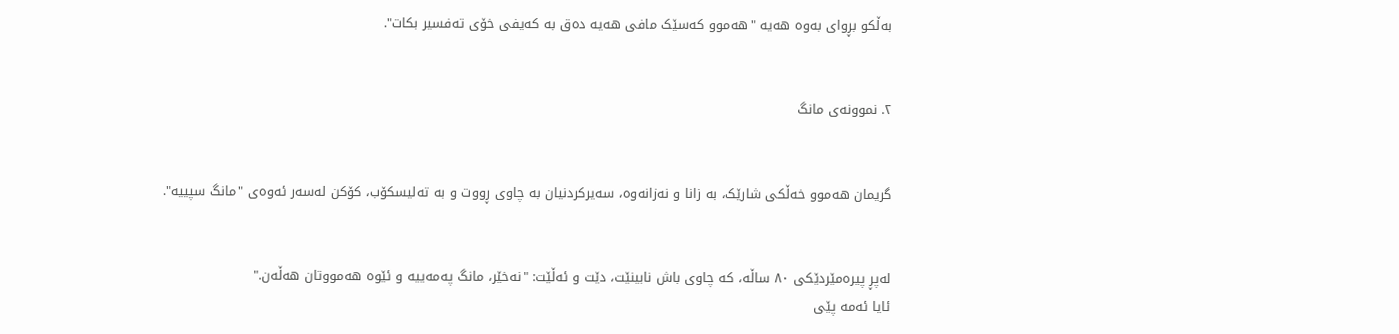بەڵکو بڕوای بەوە هەیە "هەموو کەسێک مافی هەیە دەق بە کەیفی خۆی تەفسیر بکات".


٢. نموونەی مانگ


گریمان هەموو خەڵکی شارێک، بە زانا و نەزانەوە، سەیرکردنیان بە چاوی ڕووت و بە تەلیسکۆب، کۆکن لەسەر ئەوەی "مانگ سپییە".


لەپڕ پیرەمێردێکی ٨٠ ساڵە، کە چاوی باش نابینێت، دێت و ئەڵێت: "نەخێر، مانگ پەمەییە و ئێوە هەمووتان هەڵەن."
ئایا ئەمە پێی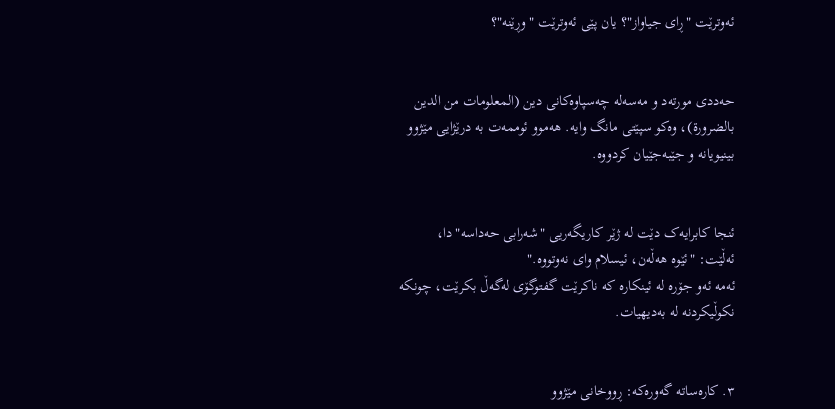ئەوترێت "ڕای جیاواز"؟ یان پێی ئەوترێت "وڕێنە"؟


حەددی مورتەد و مەسەلە چەسپاوەکانی دین (المعلومات من الدين بالضرورة)، وەکو سپێتی مانگ وایە. هەموو ئوممەت بە درێژایی مێژوو بینیویانە و جێبەجێیان کردووە.


ئنجا کابرایەک دێت لە ژێر کاریگەریی "شەرابی حەداسە"دا، ئەڵێت: "ئێوە هەڵەن، ئیسلام وای نەوتووە."
ئەمە ئەو جۆرە لە ئینکارە کە ناکرێت گفتوگۆی لەگەڵ بکرێت، چونکە نکوڵیکردنە لە بەدیهیات.


٣. کارەساتە گەورەکە: ڕووخانی مێژوو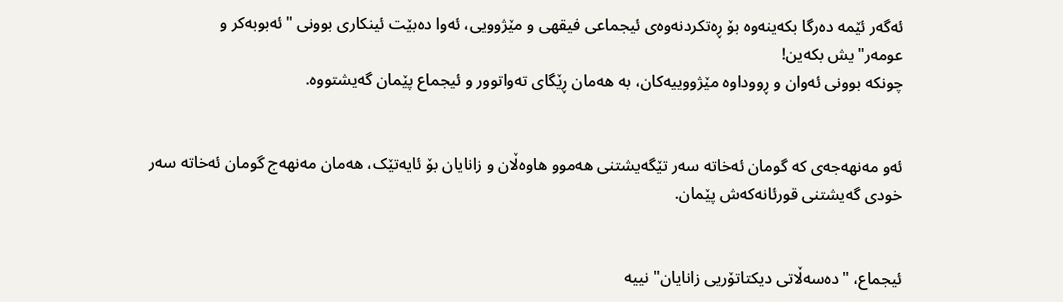ئەگەر ئێمە دەرگا بکەینەوە بۆ ڕەتکردنەوەی ئیجماعی فیقهی و مێژوویی، ئەوا دەبێت ئینکاری بوونی "ئەبوبەکر و عومەر"یش بکەین!
چونکە بوونی ئەوان و ڕووداوە مێژووییەکان، بە هەمان ڕێگای تەواتوور و ئیجماع پێمان گەیشتووە.


ئەو مەنهەجەی کە گومان ئەخاتە سەر تێگەیشتنی هەموو هاوەڵان و زانایان بۆ ئایەتێک، هەمان مەنهەج گومان ئەخاتە سەر خودی گەیشتنی قورئانەکەش پێمان.


ئیجماع، "دەسەڵاتی دیکتاتۆریی زانایان" نییە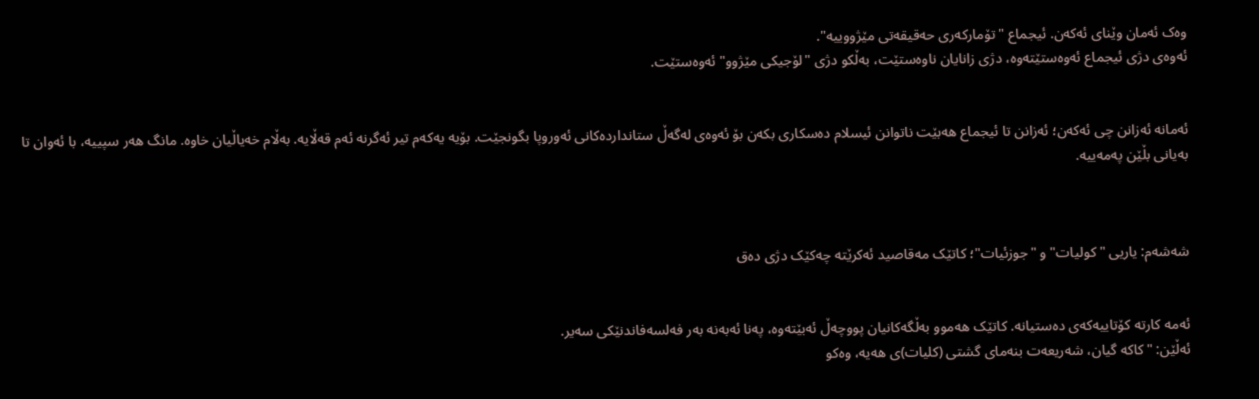وەک ئەمان وێنای ئەکەن. ئیجماع "تۆمارکەری حەقیقەتی مێژووییە".
ئەوەی دژی ئیجماع ئەوەستێتەوە، دژی زانایان ناوەستێت، بەڵکو دژی "لۆجیکی مێژوو" ئەوەستێت.


ئەمانە ئەزانن چی ئەکەن؛ ئەزانن تا ئیجماع هەبێت ناتوانن ئیسلام دەسکاری بکەن بۆ ئەوەی لەگەڵ ستانداردەکانی ئەوروپا بگونجێت. بۆیە یەکەم تیر ئەگرنە ئەم قەڵایە. بەڵام خەیاڵیان خاوە. مانگ هەر سپییە، با ئەوان تا بەیانی بڵێن پەمەییە.



شەشەم: یاریی "کولیات" و "جوزئیات"؛ کاتێک مەقاصید ئەکرێتە چەکێک دژی دەق


ئەمە کارتە کۆتاییەکەی دەستیانە. کاتێک هەموو بەڵگەکانیان پووچەڵ ئەبێتەوە، پەنا ئەبەنە بەر فەلسەفاندنێکی سەیر.
ئەڵێن: "کاکە گیان، شەریعەت بنەمای گشتی (کلیات)ی هەیە، وەکو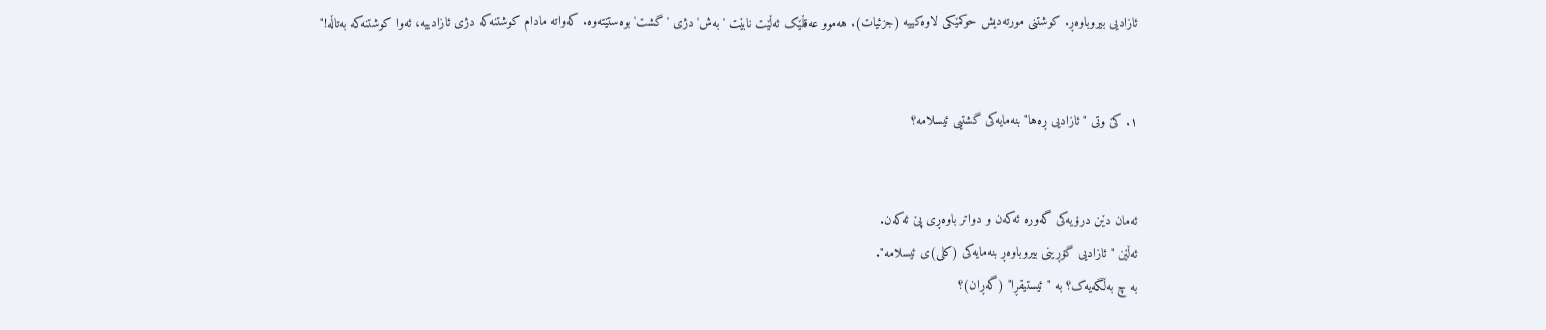ئازادیی بیروباوەڕ. کوشتنی مورتەدیش حوکمێکی لاوەکییە (جزئیات). هەموو عەقڵێک ئەڵێت نابێت 'بەش' دژی 'گشت' بوەستێتەوە. کەواتە مادام کوشتنەکە دژی ئازادییە، ئەوا کوشتنەکە بەتاڵە!"


١. کێ وتی "ئازادیی ڕەها" بنەمایەکی گشتیی ئیسلامە؟


ئەمان دێن درۆیەکی گەورە ئەکەن و دواتر باوەڕی پێ ئەکەن.
ئەڵێن "ئازادیی گۆڕینی بیروباوەڕ بنەمایەکی (کلی)ی ئیسلامە".
بە چ بەڵگەیەک؟ بە "ئیستیقڕا" (گەڕان)؟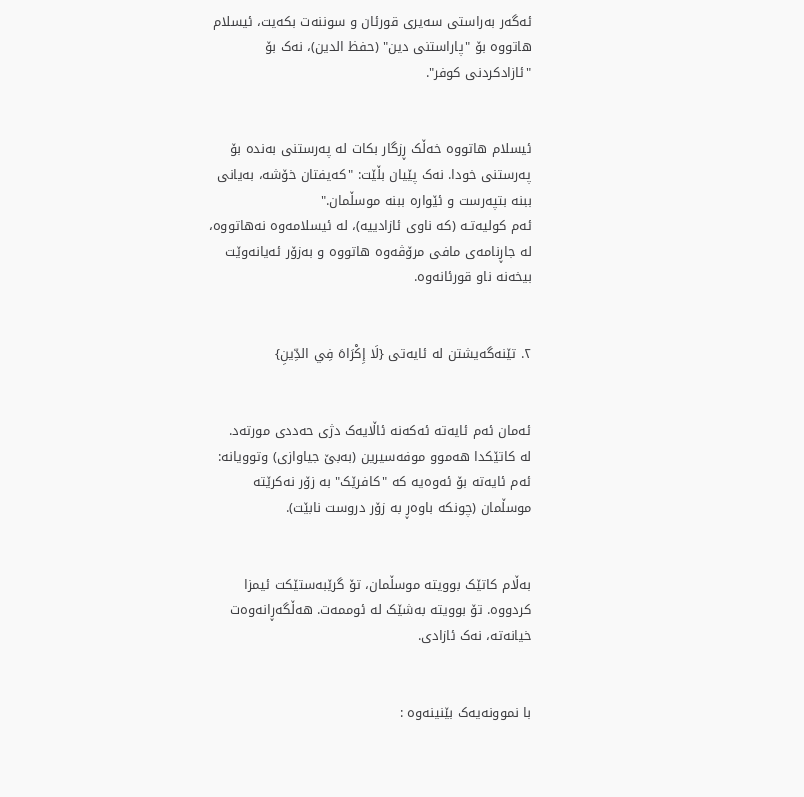ئەگەر بەراستی سەیری قورئان و سوننەت بکەیت، ئیسلام هاتووە بۆ "پاراستنی دین" (حفظ الدین)، نەک بۆ "ئازادکردنی کوفر".


ئیسلام هاتووە خەڵک ڕزگار بکات لە پەرستنی بەندە بۆ پەرستنی خودا. نەک پێیان بڵێت: "کەیفتان خۆشە، بەیانی ببنە بتپەرست و ئێوارە ببنە موسڵمان."
ئەم کولیەتـە (کە ناوی ئازادییە)، لە ئیسلامەوە نەهاتووە، لە جاڕنامەی مافی مرۆڤەوە هاتووە و بەزۆر ئەیانەوێت بیخەنە ناو قورئانەوە.


٢. تێنەگەیشتن لە ئایەتی {لَا إِكْرَاهَ فِي الدِّينِ}


ئەمان ئەم ئایەتە ئەکەنە ئاڵایەک دژی حەددی مورتەد.
لە کاتێکدا هەموو موفەسیرین (بەبێ جیاوازی) وتوویانە: ئەم ئایەتە بۆ ئەوەیە که "کافرێک" بە زۆر نەکرێتە موسڵمان (چونکە باوەڕ بە زۆر دروست نابێت).


بەڵام کاتێک بوویتە موسڵمان، تۆ گرێبەستێکت ئیمزا کردووە. تۆ بوویتە بەشێک لە ئوممەت. هەڵگەڕانەوەت خیانەتە، نەک ئازادی.


با نموونەیەک بێنینەوە :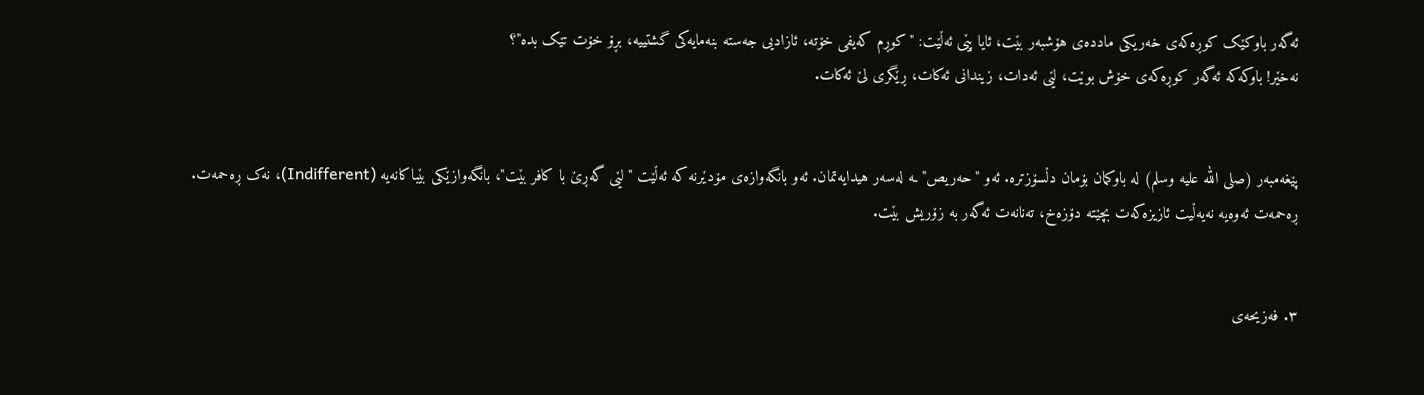ئەگەر باوکێک کوڕەکەی خەریکی ماددەی هۆشبەر بێت، ئایا پێی ئەڵێت: "کوڕم کەیفی خۆتە، ئازادیی جەستە بنەمایەکی گشتییە، بڕۆ خۆت تێک بدە"؟
نەخێر! باوکەکە ئەگەر کوڕەکەی خۆش بوێت، لێی ئەدات، زیندانی ئەکات، ڕێگری لێ ئەکات.


پێغەمبەر (صلى الله عليه وسلم) لە باوکمان بۆمان دڵسۆزترە. ئەو "حەریص" ـە لەسەر هیدایەتمان. ئەو بانگەوازەی مۆدێرنە کە ئەڵێت "لێی گەڕێ با کافر بێت"، بانگەوازێکی بێباکانەیە (Indifferent)، نەک ڕەحمەت. ڕەحمەت ئەوەیە نەیەڵیت ئازیزەکەت بچێتە دۆزەخ، تەنانەت ئەگەر بە زۆریش بێت.


٣. فەزیحەی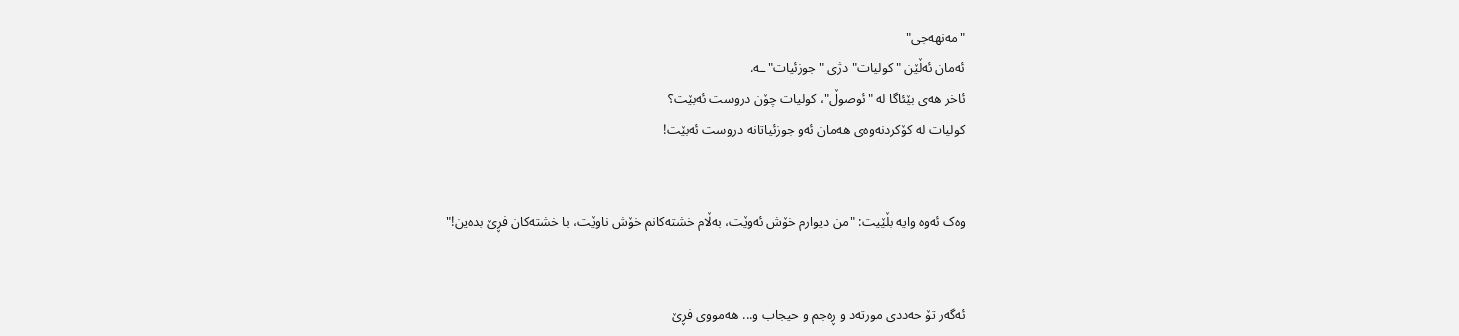"مەنهەجی"
ئەمان ئەڵێن "کولیات" دژی "جوزئیات"ـە.
ئاخر هەی بێئاگا لە "ئوصوڵ"، کولیات چۆن دروست ئەبێت؟
کولیات لە کۆکردنەوەی هەمان ئەو جوزئیاتانە دروست ئەبێت!


وەک ئەوە وایە بڵێیت: "من دیوارم خۆش ئەوێت، بەڵام خشتەکانم خۆش ناوێت، با خشتەکان فڕێ بدەین!"


ئەگەر تۆ حەددی مورتەد و ڕەجم و حیجاب و... هەمووی فڕێ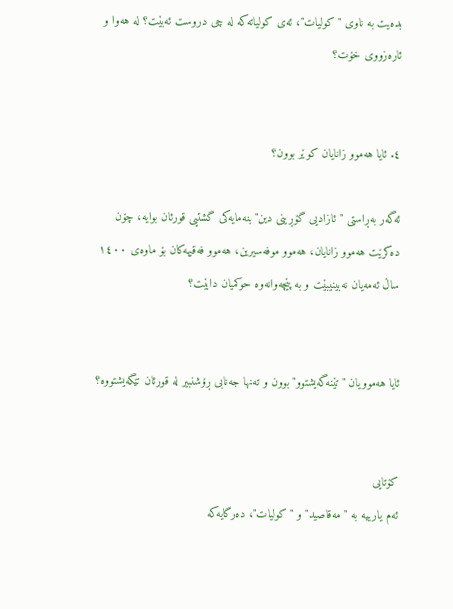بدەیت بە ناوی "کولیات"، ئەی کولیاتەکە لە چی دروست ئەبێت؟ لە هەوا و ئارەزووی خۆت؟


٤. ئایا هەموو زانایان کوێر بوون؟

ئەگەر بەڕاستی "ئازادیی گۆڕینی دین" بنەمایەکی گشتیی قورئان بوایە، چۆن دەکرێت هەموو زانایان، هەموو موفەسیرین، هەموو فەقیهەکان بۆ ماوەی ١٤٠٠ ساڵ ئەمەیان نەبینیبێت و بە پێچەوانەوە حوکمیان دابێت؟


ئایا هەموویان "تێنەگەیشتوو" بوون و تەنها جەنابی ڕۆشنبیر لە قورئان تێگەیشتووە؟


کۆتایی
ئەم یارییە بە "مەقاصید" و "کولیات"، دەرگایەکە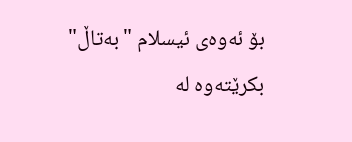بۆ ئەوەی ئیسلام "بەتاڵ" بکرێتەوە لە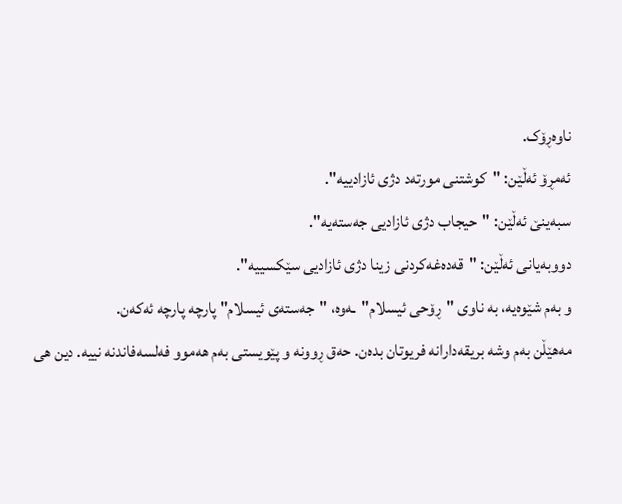ناوەڕۆک.
ئەمڕۆ ئەڵێن: "کوشتنی مورتەد دژی ئازادییە".
سبەینێ ئەڵێن: "حیجاب دژی ئازادیی جەستەیە".
دووبەیانی ئەڵێن: "قەدەغەکردنی زینا دژی ئازادیی سێکسییە".
و بەم شێوەیە، بە ناوی "ڕۆحی ئیسلام"ـەوە، "جەستەی ئیسلام" پارچە پارچە ئەکەن.
مەهێڵن بەم وشە بریقەدارانە فریوتان بدەن. حەق ڕوونە و پێویستی بەم هەموو فەلسەفاندنە نییە. دین هی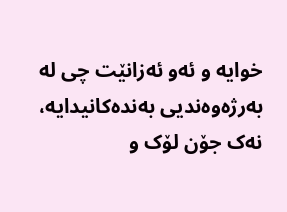خوایە و ئەو ئەزانێت چی لە بەرژەوەندیی بەندەکانیدایە، نەک جۆن لۆک و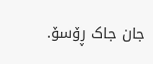جان جاک ڕۆسۆ.